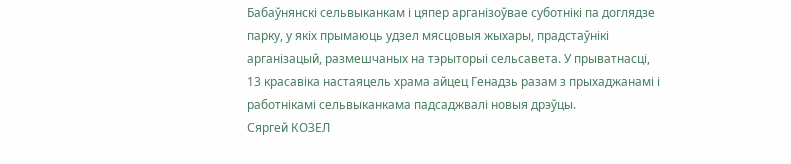Бабаўнянскі сельвыканкам і цяпер арганізоўвае суботнікі па доглядзе парку, у якіх прымаюць удзел мясцовыя жыхары, прадстаўнікі арганізацый, размешчаных на тэрыторыі сельсавета. У прыватнасці, 13 красавіка настаяцель храма айцец Генадзь разам з прыхаджанамі і работнікамі сельвыканкама падсаджвалі новыя дрэўцы.
Сяргей КОЗЕЛ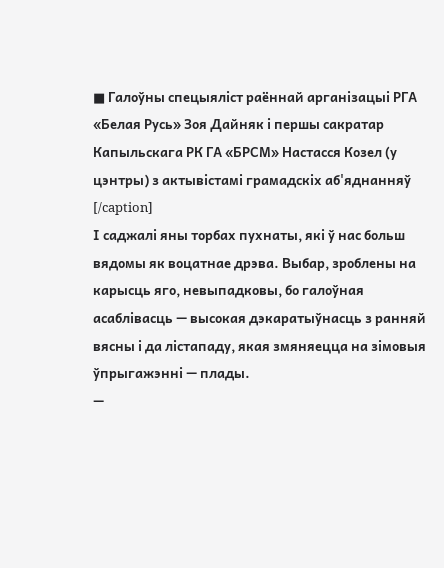■ Галоўны спецыяліст раённай арганізацыі РГА «Белая Русь» Зоя Дайняк і першы сакратар Капыльскага РК ГА «БРСМ» Настасся Козел (у цэнтры) з актывістамі грамадскіх аб'яднанняў [/caption]
І саджалі яны торбах пухнаты, які ў нас больш вядомы як воцатнае дрэва. Выбар, зроблены на карысць яго, невыпадковы, бо галоўная асаблівасць — высокая дэкаратыўнасць з ранняй вясны і да лістападу, якая змяняецца на зімовыя ўпрыгажэнні — плады.
—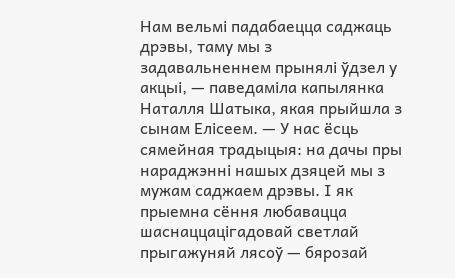Нам вельмі падабаецца саджаць дрэвы, таму мы з задавальненнем прынялі ўдзел у акцыі, — паведаміла капылянка Наталля Шатыка, якая прыйшла з сынам Елісеем. — У нас ёсць сямейная традыцыя: на дачы пры нараджэнні нашых дзяцей мы з мужам саджаем дрэвы. І як прыемна сёння любавацца шаснаццацігадовай светлай прыгажуняй лясоў — бярозай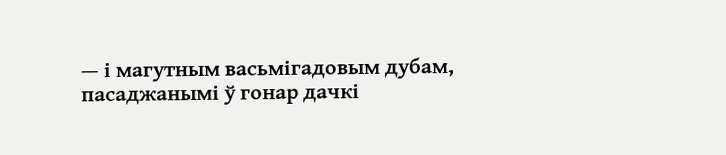— і магутным васьмігадовым дубам, пасаджанымі ў гонар дачкі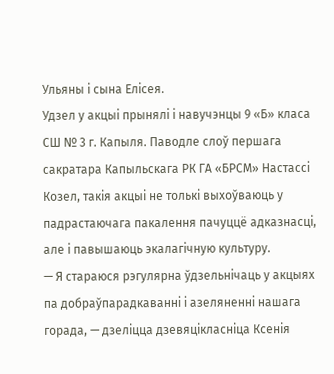Ульяны і сына Елісея.
Удзел у акцыі прынялі і навучэнцы 9 «Б» класа СШ № 3 г. Капыля. Паводле слоў першага сакратара Капыльскага РК ГА «БРСМ» Настассі Козел, такія акцыі не толькі выхоўваюць у падрастаючага пакалення пачуццё адказнасці, але і павышаюць экалагічную культуру.
— Я стараюся рэгулярна ўдзельнічаць у акцыях па добраўпарадкаванні і азеляненні нашага горада, — дзеліцца дзевяцікласніца Ксенія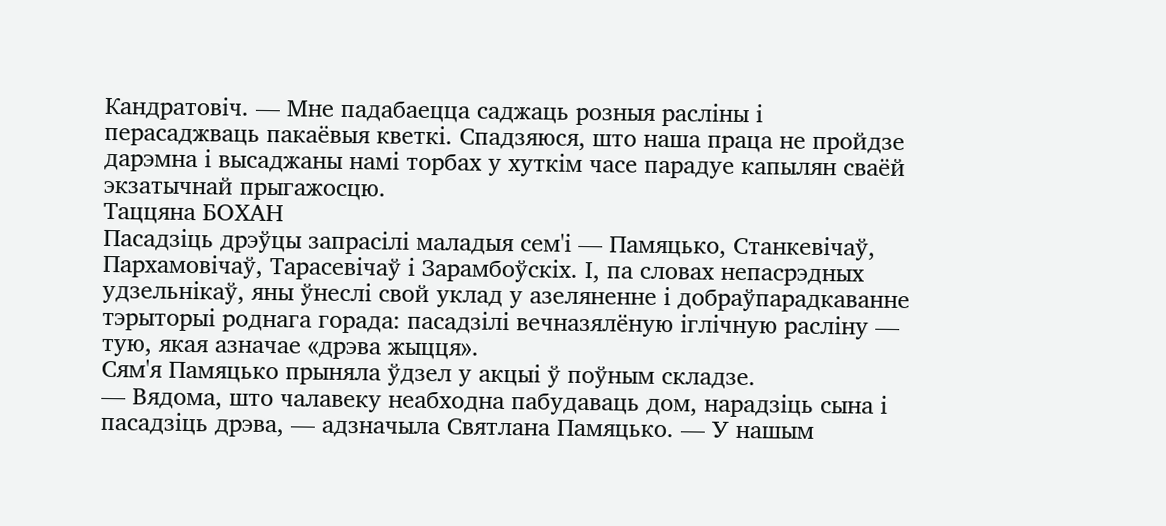Кандратовіч. — Мне падабаецца саджаць розныя расліны і перасаджваць пакаёвыя кветкі. Спадзяюся, што наша праца не пройдзе дарэмна і высаджаны намі торбах у хуткім часе парадуе капылян сваёй экзатычнай прыгажосцю.
Таццяна БОХАН
Пасадзіць дрэўцы запрасілі маладыя сем'і — Памяцько, Станкевічаў, Пархамовічаў, Тарасевічаў і Зарамбоўскіх. І, па словах непасрэдных удзельнікаў, яны ўнеслі свой уклад у азеляненне і добраўпарадкаванне тэрыторыі роднага горада: пасадзілі вечназялёную іглічную расліну — тую, якая азначае «дрэва жыцця».
Сям'я Памяцько прыняла ўдзел у акцыі ў поўным складзе.
— Вядома, што чалавеку неабходна пабудаваць дом, нарадзіць сына і пасадзіць дрэва, — адзначыла Святлана Памяцько. — У нашым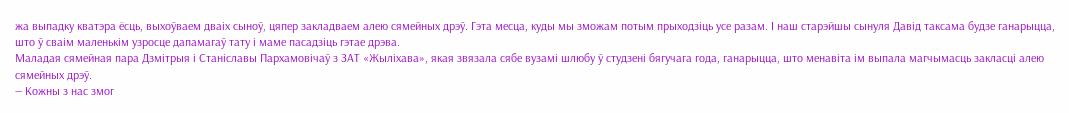жа выпадку кватэра ёсць, выхоўваем дваіх сыноў, цяпер закладваем алею сямейных дрэў. Гэта месца, куды мы зможам потым прыходзіць усе разам. І наш старэйшы сынуля Давід таксама будзе ганарыцца, што ў сваім маленькім узросце дапамагаў тату і маме пасадзіць гэтае дрэва.
Маладая сямейная пара Дзмітрыя і Станіславы Пархамовічаў з ЗАТ «Жыліхава», якая звязала сябе вузамі шлюбу ў студзені бягучага года, ганарыцца, што менавіта ім выпала магчымасць закласці алею сямейных дрэў.
— Кожны з нас змог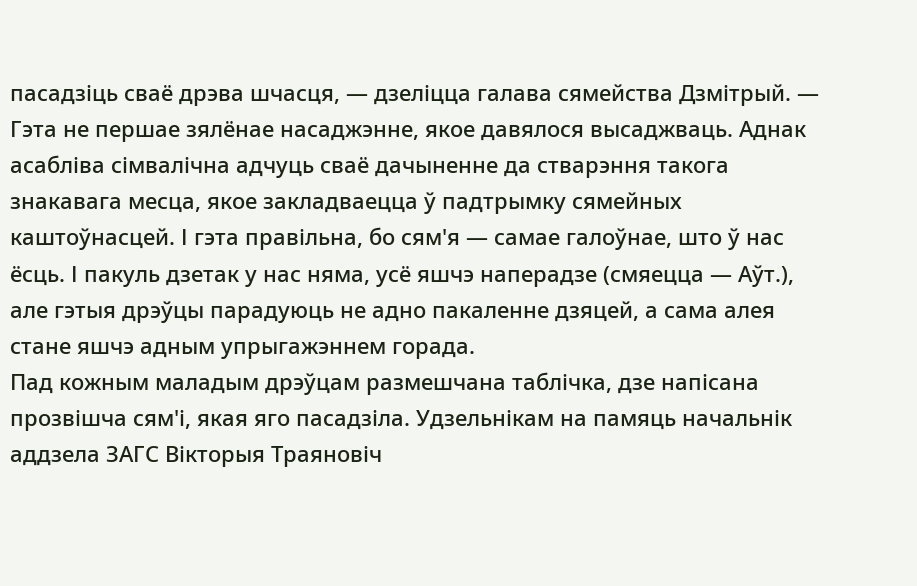пасадзіць сваё дрэва шчасця, — дзеліцца галава сямейства Дзмітрый. — Гэта не першае зялёнае насаджэнне, якое давялося высаджваць. Аднак асабліва сімвалічна адчуць сваё дачыненне да стварэння такога знакавага месца, якое закладваецца ў падтрымку сямейных каштоўнасцей. І гэта правільна, бо сям'я — самае галоўнае, што ў нас ёсць. І пакуль дзетак у нас няма, усё яшчэ наперадзе (смяецца — Аўт.), але гэтыя дрэўцы парадуюць не адно пакаленне дзяцей, а сама алея стане яшчэ адным упрыгажэннем горада.
Пад кожным маладым дрэўцам размешчана таблічка, дзе напісана прозвішча сям'і, якая яго пасадзіла. Удзельнікам на памяць начальнік аддзела ЗАГС Вікторыя Траяновіч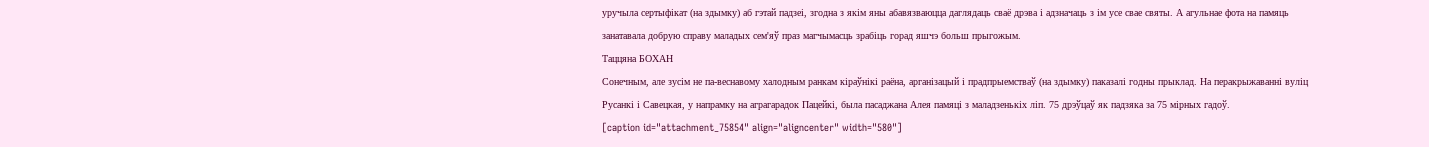уручыла сертыфікат (на здымку) аб гэтай падзеі, згодна з якім яны абавязваюцца даглядаць сваё дрэва і адзначаць з ім усе свае святы. А агульнае фота на памяць занатавала добрую справу маладых сем'яў праз магчымасць зрабіць горад яшчэ больш прыгожым.
Таццяна БОХАН
Сонечным, але зусім не па-веснавому халодным ранкам кіраўнікі раёна, арганізацый і прадпрыемстваў (на здымку) паказалі годны прыклад. На перакрыжаванні вуліц Русанкі і Савецкая, у напрамку на аграгарадок Пацейкі, была пасаджана Алея памяці з маладзенькіх ліп. 75 дрэўцаў як падзяка за 75 мірных гадоў.
[caption id="attachment_75854" align="aligncenter" width="580"]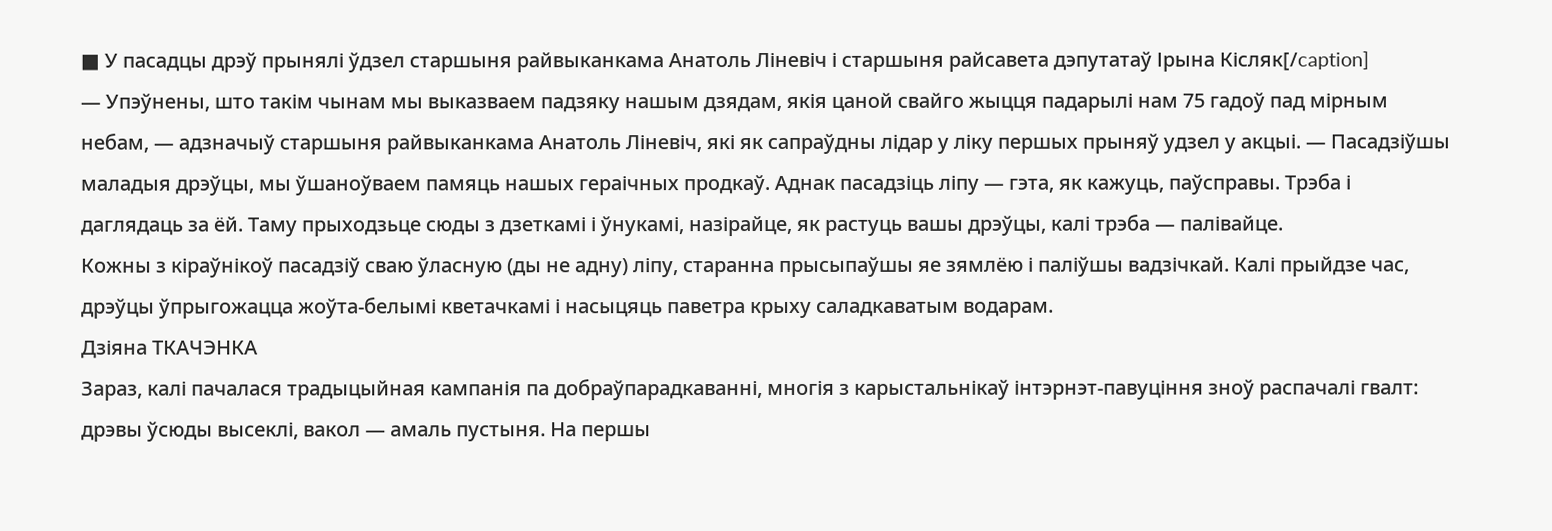■ У пасадцы дрэў прынялі ўдзел старшыня райвыканкама Анатоль Ліневіч і старшыня райсавета дэпутатаў Ірына Кісляк[/caption]
— Упэўнены, што такім чынам мы выказваем падзяку нашым дзядам, якія цаной свайго жыцця падарылі нам 75 гадоў пад мірным небам, — адзначыў старшыня райвыканкама Анатоль Ліневіч, які як сапраўдны лідар у ліку першых прыняў удзел у акцыі. — Пасадзіўшы маладыя дрэўцы, мы ўшаноўваем памяць нашых гераічных продкаў. Аднак пасадзіць ліпу — гэта, як кажуць, паўсправы. Трэба і даглядаць за ёй. Таму прыходзьце сюды з дзеткамі і ўнукамі, назірайце, як растуць вашы дрэўцы, калі трэба — палівайце.
Кожны з кіраўнікоў пасадзіў сваю ўласную (ды не адну) ліпу, старанна прысыпаўшы яе зямлёю і паліўшы вадзічкай. Калі прыйдзе час, дрэўцы ўпрыгожацца жоўта-белымі кветачкамі і насыцяць паветра крыху саладкаватым водарам.
Дзіяна ТКАЧЭНКА
Зараз, калі пачалася традыцыйная кампанія па добраўпарадкаванні, многія з карыстальнікаў інтэрнэт-павуціння зноў распачалі гвалт: дрэвы ўсюды высеклі, вакол — амаль пустыня. На першы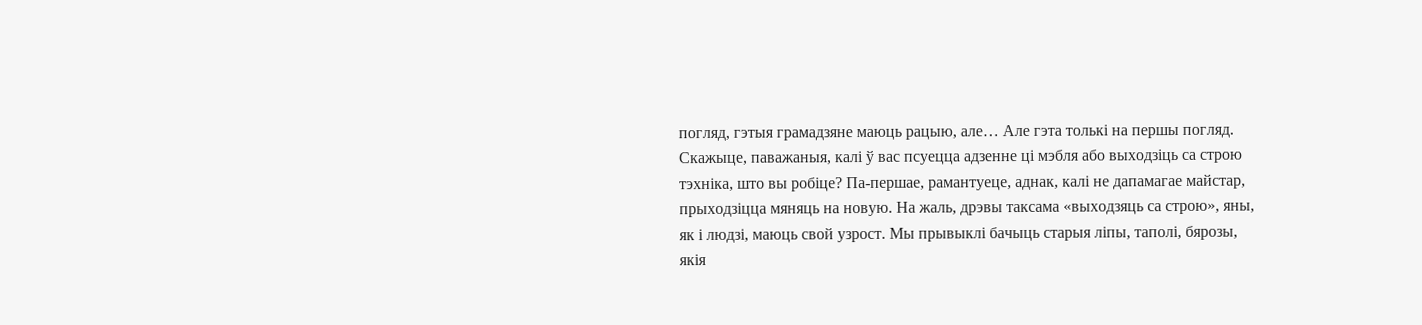погляд, гэтыя грамадзяне маюць рацыю, але… Але гэта толькі на першы погляд. Скажыце, паважаныя, калі ў вас псуецца адзенне ці мэбля або выходзіць са строю тэхніка, што вы робіце? Па-першае, рамантуеце, аднак, калі не дапамагае майстар, прыходзіцца мяняць на новую. На жаль, дрэвы таксама «выходзяць са строю», яны, як і людзі, маюць свой узрост. Мы прывыклі бачыць старыя ліпы, таполі, бярозы, якія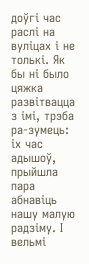доўгі час раслі на вуліцах і не толькі. Як бы ні было цяжка развітвацца з імі, трэба ра-зумець: іх час адышоў, прыйшла пара абнавіць нашу малую радзіму. І вельмі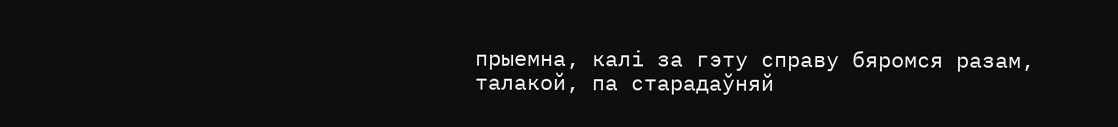прыемна, калі за гэту справу бяромся разам, талакой, па старадаўняй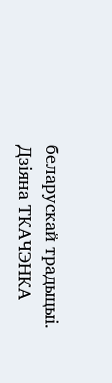беларускай традыцыі.
Дзіяна ТКАЧЭНКА